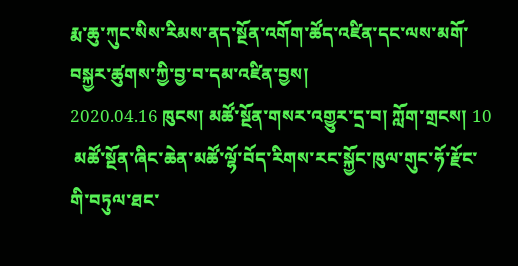རྨ་ཆུ་ཀུང་སིས་རིམས་ནད་སྔོན་འགོག་ཚོད་འཛིན་དང་ལས་མགོ་བསྐྱར་ཚུགས་ཀྱི་བྱ་བ་དམ་འཛིན་བྱས།
2020.04.16 ཁུངས། མཚོ་སྔོན་གསར་འགྱུར་དྲ་བ། ཀློག་གྲངས། 10
 མཚོ་སྔོན་ཞིང་ཆེན་མཚོ་ལྷོ་བོད་རིགས་རང་སྐྱོང་ཁུལ་གུང་ཧོ་རྫོང་གི་བཏུལ་ཐང་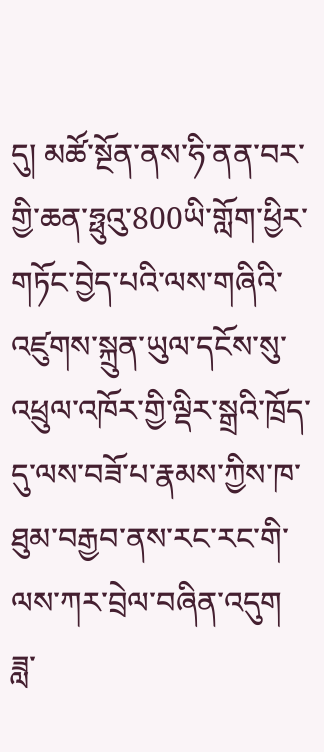དུ། མཚོ་སྔོན་ནས་ཧི་ནན་བར་གྱི་ཆན་ཧྥུའུ་800ཡི་གློག་ཕྱིར་གཏོང་བྱེད་པའི་ལས་གཞིའི་འཛུགས་སྐྲུན་ཡུལ་དངོས་སུ་འཕྲུལ་འཁོར་གྱི་ལྡིར་སྒྲའི་ཁྲོད་དུ་ལས་བཟོ་པ་རྣམས་ཀྱིས་ཁ་ཐུམ་བརྒྱབ་ནས་རང་རང་གི་ལས་ཀར་བྲེལ་བཞིན་འདུག  ཟླ་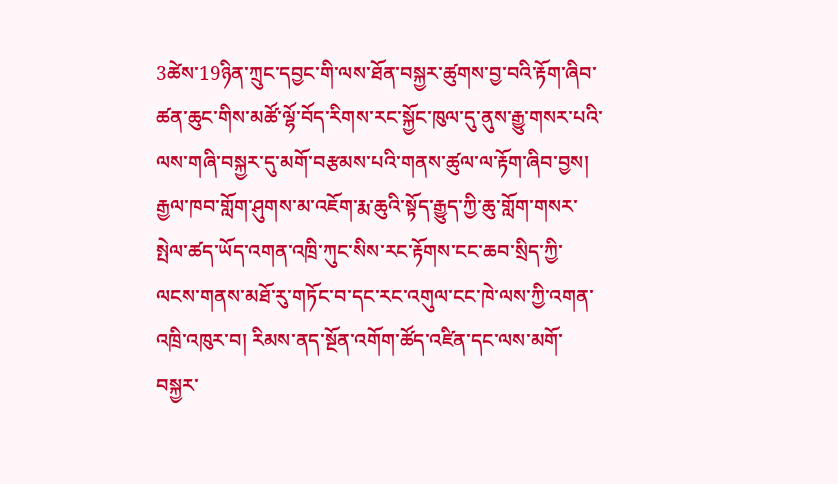3ཚེས་19ཉིན་ཀྲུང་དབྱང་གི་ལས་ཐོན་བསྐྱར་ཚུགས་བྱ་བའི་རྟོག་ཞིབ་ཚན་ཆུང་གིས་མཚོ་ལྷོ་བོད་རིགས་རང་སྐྱོང་ཁུལ་དུ་ནུས་རྒྱུ་གསར་པའི་ལས་གཞི་བསྐྱར་དུ་མགོ་བརྩམས་པའི་གནས་ཚུལ་ལ་རྟོག་ཞིབ་བྱས།  རྒྱལ་ཁབ་གློག་ཤུགས་མ་འཇོག་རྨ་ཆུའི་སྟོད་རྒྱུད་ཀྱི་ཆུ་གློག་གསར་སྤེལ་ཚད་ཡོད་འགན་འཁྲི་ཀུང་སིས་རང་རྟོགས་ངང་ཆབ་སྲིད་ཀྱི་ལངས་གནས་མཐོ་རུ་གཏོང་བ་དང་རང་འགུལ་ངང་ཁེ་ལས་ཀྱི་འགན་འཁྲི་འཁུར་བ། རིམས་ནད་སྔོན་འགོག་ཚོད་འཛིན་དང་ལས་མགོ་བསྐྱར་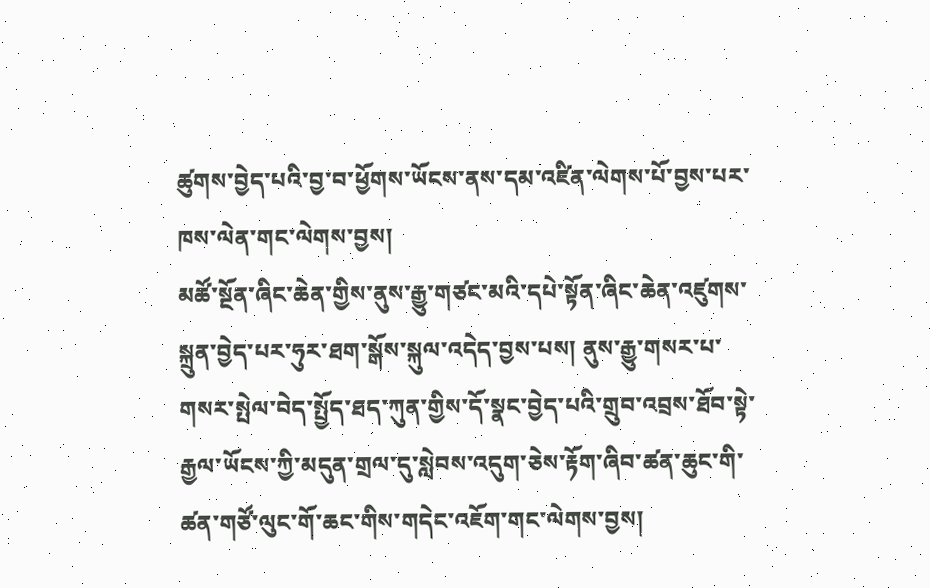ཚུགས་བྱེད་པའི་བྱ་བ་ཕྱོགས་ཡོངས་ནས་དམ་འཛིན་ལེགས་པོ་བྱས་པར་ཁས་ལེན་གང་ལེགས་བྱས།
མཚོ་སྔོན་ཞིང་ཆེན་གྱིས་ནུས་རྒྱུ་གཙང་མའི་དཔེ་སྟོན་ཞིང་ཆེན་འཛུགས་སྐྲུན་བྱེད་པར་ཧུར་ཐག་སྒོས་སྐུལ་འདེད་བྱས་པས། ནུས་རྒྱུ་གསར་པ་གསར་སྤེལ་བེད་སྤྱོད་ཐད་ཀུན་གྱིས་དོ་སྣང་བྱེད་པའི་གྲུབ་འབྲས་ཐོབ་སྟེ་རྒྱལ་ཡོངས་ཀྱི་མདུན་གྲལ་དུ་སླེབས་འདུག་ཅེས་རྟོག་ཞིབ་ཚན་ཆུང་གི་ཚན་གཙོ་ལུང་གོ་ཆང་གིས་གདེང་འཇོག་གང་ལེགས་བྱས།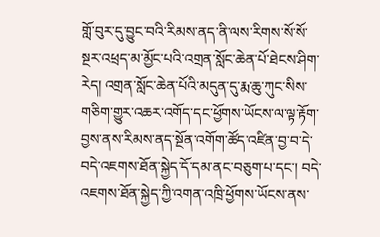གློ་བུར་དུ་བྱུང་བའི་རིམས་ནད་ནི་ལས་རིགས་སོ་སོ་སྔར་འཕྲད་མ་མྱོང་པའི་འགྲན་སློང་ཆེན་པོ་ཐེངས་ཤིག་རེད། འགྲན་སློང་ཆེན་པོའི་མདུན་དུ་རྨ་ཆུ་ཀུང་སིས་གཅིག་གྱུར་འཆར་འགོད་དང་ཕྱོགས་ཡོངས་ལ་ལྟ་རྟོག་བྱས་ནས་རིམས་ནད་སྔོན་འགོག་ཚོད་འཛིན་བྱ་བ་དེ་བདེ་འཇགས་ཐོན་སྐྱེད་དོ་དམ་ནང་བཅུག་པ་དང་། བདེ་འཇགས་ཐོན་སྐྱེད་ཀྱི་འགན་འཁྲི་ཕྱོགས་ཡོངས་ནས་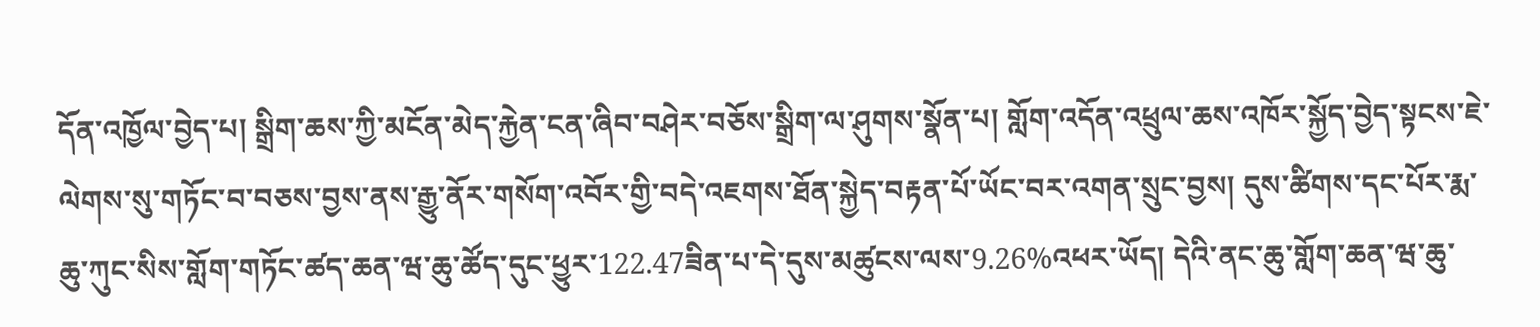དོན་འཁྱོལ་བྱེད་པ། སྒྲིག་ཆས་ཀྱི་མངོན་མེད་རྐྱེན་ངན་ཞིབ་བཤེར་བཅོས་སྒྲིག་ལ་ཤུགས་སྣོན་པ། གློག་འདོན་འཕྲུལ་ཆས་འཁོར་སྐྱོད་བྱེད་སྟངས་ཇེ་ལེགས་སུ་གཏོང་བ་བཅས་བྱས་ནས་རྒྱུ་ནོར་གསོག་འབོར་གྱི་བདེ་འཇགས་ཐོན་སྐྱེད་བརྟན་པོ་ཡོང་བར་འགན་སྲུང་བྱས། དུས་ཚིགས་དང་པོར་རྨ་ཆུ་ཀུང་སིས་གློག་གཏོང་ཚད་ཆན་ཝ་ཆུ་ཚོད་དུང་ཕྱུར་122.47ཟིན་པ་དེ་དུས་མཚུངས་ལས་9.26%འཕར་ཡོད། དེའི་ནང་ཆུ་གློག་ཆན་ཝ་ཆུ་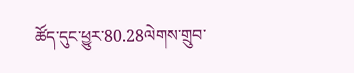ཚོད་དུང་ཕྱུར་80.28ལེགས་གྲུབ་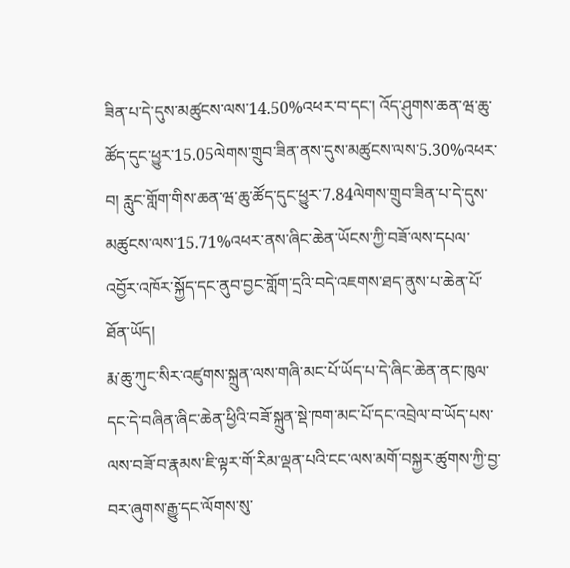ཟིན་པ་དེ་དུས་མཚུངས་ལས་14.50%འཕར་བ་དང་། འོད་ཤུགས་ཆན་ཝ་ཆུ་ཚོད་དུང་ཕྱུར་15.05ལེགས་གྲུབ་ཟིན་ནས་དུས་མཚུངས་ལས་5.30%འཕར་བ། རླུང་གློག་གིས་ཆན་ཝ་ཆུ་ཚོད་དུང་ཕྱུར་7.84ལེགས་གྲུབ་ཟིན་པ་དེ་དུས་མཚུངས་ལས་15.71%འཕར་ནས་ཞིང་ཆེན་ཡོངས་ཀྱི་བཟོ་ལས་དཔལ་འབྱོར་འཁོར་སྐྱོད་དང་ནུབ་བྱང་གློག་དྲའི་བདེ་འཇགས་ཐད་ནུས་པ་ཆེན་པོ་ཐོན་ཡོད།
རྨ་ཆུ་ཀུང་སིར་འཛུགས་སྐྲུན་ལས་གཞི་མང་པོ་ཡོད་པ་དེ་ཞིང་ཆེན་ནང་ཁུལ་དང་དེ་བཞིན་ཞིང་ཆེན་ཕྱིའི་བཟོ་སྐྲུན་སྡེ་ཁག་མང་པོ་དང་འབྲེལ་བ་ཡོད་པས་ལས་བཟོ་བ་རྣམས་ཇི་ལྟར་གོ་རིམ་ལྡན་པའི་ངང་ལས་མགོ་བསྐྱར་ཚུགས་ཀྱི་བྱ་བར་ཞུགས་རྒྱུ་དང་ལོགས་སུ་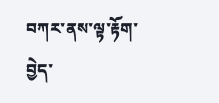བཀར་ནས་ལྟ་རྟོག་བྱེད་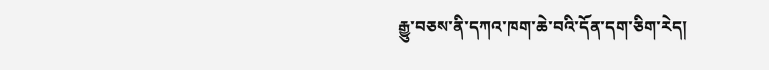རྒྱུ་བཅས་ནི་དཀའ་ཁག་ཆེ་བའི་དོན་དག་ཅིག་རེད།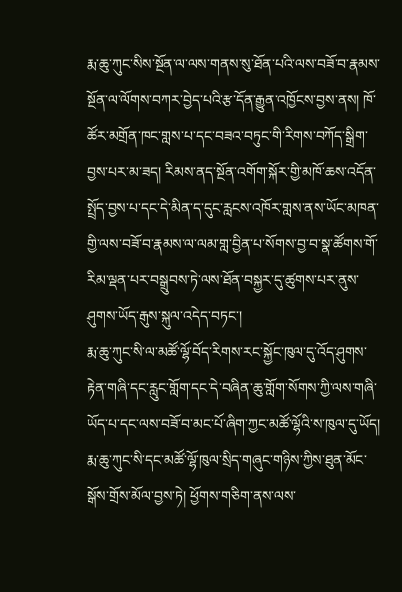རྨ་ཆུ་ཀུང་སིས་སྔོན་ལ་ལས་གནས་སུ་ཐོན་པའི་ལས་བཟོ་བ་རྣམས་སྔོན་ལ་ལོགས་བཀར་བྱེད་པའི་རྩ་དོན་རྒྱུན་འཁྱོངས་བྱས་ནས། ཁོ་ཚོར་མགྲོན་ཁང་གླས་པ་དང་བཟའ་བཏུང་གི་རིགས་བཀོད་སྒྲིག་བྱས་པར་མ་ཟད། རིམས་ནད་སྔོན་འགོག་སྐོར་གྱི་མཁོ་ཆས་འདོན་སྤྲོད་བྱས་པ་དང་དེ་མིན་ད་དུང་རླངས་འཁོར་གླས་ནས་ཡོང་མཁན་གྱི་ལས་བཟོ་བ་རྣམས་ལ་ལམ་གླ་བྱིན་པ་སོགས་བྱ་བ་སྣ་ཚོགས་གོ་རིམ་ལྡན་པར་བསྒྲུབས་ཏེ་ལས་ཐོན་བསྐྱར་དུ་ཚུགས་པར་ནུས་ཤུགས་ཡོད་རྒུས་སྐུལ་འདེད་བཏང་།
རྨ་ཆུ་ཀུང་སི་ལ་མཚོ་ལྷོ་བོད་རིགས་རང་སྐྱོང་ཁུལ་དུ་འོད་ཤུགས་རྟེན་གཞི་དང་རླུང་གློག་དང་དེ་བཞིན་ཆུ་གློག་སོགས་ཀྱི་ལས་གཞི་ཡོད་པ་དང་ལས་བཟོ་བ་མང་པོ་ཞིག་ཀྱང་མཚོ་ལྷོའི་ས་ཁུལ་དུ་ཡོད། རྨ་ཆུ་ཀུང་སི་དང་མཚོ་ལྷོ་ཁུལ་སྲིད་གཞུང་གཉིས་ཀྱིས་ཐུན་མོང་སྒོས་གྲོས་མོལ་བྱས་ཏེ། ཕྱོགས་གཅིག་ནས་ལས་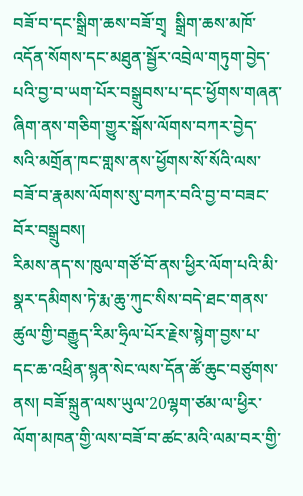བཟོ་བ་དང་སྒྲིག་ཆས་བཟོ་གྲྭ  སྒྲིག་ཆས་མཁོ་འདོན་སོགས་དང་མཐུན་སྦྱོར་འབྲེལ་གཏུག་བྱེད་པའི་བྱ་བ་ཡག་པོར་བསྒྲུབས་པ་དང་ཕྱོགས་གཞན་ཞིག་ནས་གཅིག་གྱུར་སྒོས་ལོགས་བཀར་བྱེད་སའི་མགྲོན་ཁང་གླས་ནས་ཕྱོགས་སོ་སོའི་ལས་བཟོ་བ་རྣམས་ལོགས་སུ་བཀར་བའི་བྱ་བ་བཟང་བོར་བསྒྲུབས།
རིམས་ནད་ས་ཁུལ་གཙོ་བོ་ནས་ཕྱིར་ལོག་པའི་མི་སྣར་དམིགས་ཏེ་རྨ་ཆུ་ཀུང་སིས་བདེ་ཐང་གནས་ཚུལ་གྱི་བརྒྱུད་རིམ་ཧྲིལ་པོར་རྗེས་སྙེག་བྱས་པ་དང་ཆ་འཕྲིན་སྙན་སེང་ལས་དོན་ཚོ་ཆུང་བཙུགས་ནས། བཟོ་སྐྲུན་ལས་ཡུལ་20ལྷག་ཙམ་ལ་ཕྱིར་ལོག་མཁན་གྱི་ལས་བཟོ་བ་ཚང་མའི་ལམ་བར་གྱི་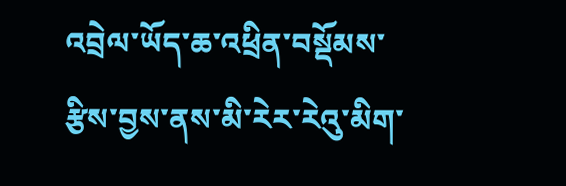འབྲེལ་ཡོད་ཆ་འཕྲིན་བསྡོམས་རྩིས་བྱས་ནས་མི་རེར་རེའུ་མིག་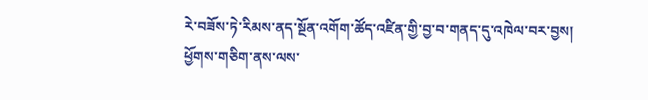རེ་བཟོས་ཏེ་རིམས་ནད་སྔོན་འགོག་ཚོད་འཛིན་གྱི་བྱ་བ་གནད་དུ་འཁེལ་བར་བྱས།
ཕྱོགས་གཅིག་ནས་ལས་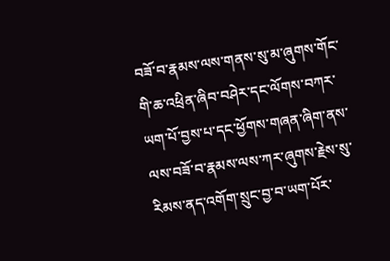བཟོ་བ་རྣམས་ལས་གནས་སུ་མ་ཞུགས་གོང་གི་ཆ་འཕྲིན་ཞིབ་བཤེར་དང་ལོགས་བཀར་ཡག་པོ་བྱས་པ་དང་ཕྱོགས་གཞན་ཞིག་ནས་ལས་བཟོ་བ་རྣམས་ལས་ཀར་ཞུགས་རྗེས་སུ་རིམས་ནད་འགོག་སྲུང་བྱ་བ་ཡག་པོར་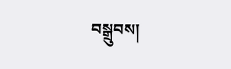བསྒྲུབས།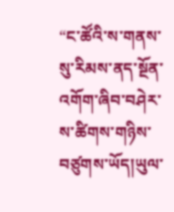“ང་ཚོའི་ས་གནས་སུ་རིམས་ནད་སྔོན་འགོག་ཞིབ་བཤེར་ས་ཚིགས་གཉིས་བཙུགས་ཡོད།ཡུལ་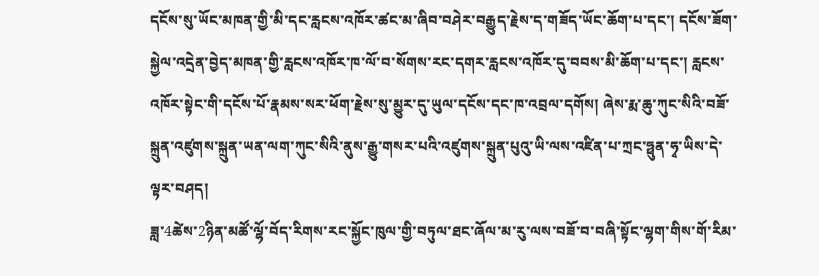དངོས་སུ་ཡོང་མཁན་གྱི་མི་དང་རླངས་འཁོར་ཚང་མ་ཞིབ་བཤེར་བརྒྱུད་རྗེས་ད་གཟོད་ཡོང་ཆོག་པ་དང་། དངོས་ཟོག་སྐྱེལ་འདྲེན་བྱེད་མཁན་གྱི་རླངས་འཁོར་ཁ་ལོ་བ་སོགས་རང་དགར་རླངས་འཁོར་དུ་བབས་མི་ཆོག་པ་དང་། རླངས་འཁོར་སྟེང་གི་དངོས་པོ་རྣམས་སར་ཕོག་རྗེས་སུ་མྱུར་དུ་ཡུལ་དངོས་དང་ཁ་འབྲལ་དགོས། ཞེས་རྨ་ཆུ་ཀུང་སིའི་བཟོ་སྐྲུན་འཛུགས་སྐྲུན་ཡན་ལག་ཀུང་སིའི་ནུས་རྒྱུ་གསར་པའི་འཛུགས་སྐྲུན་པུའུ་ཡི་ལས་འཛིན་པ་ཀྲང་ཧྥུན་ཧྭ་ཡིས་དེ་ལྟར་བཤད།
ཟླ་4ཚེས་2ཉིན་མཚོ་ལྷོ་བོད་རིགས་རང་སྐྱོང་ཁུལ་གྱི་བཏུལ་ཐང་ཞོལ་མ་རུ་ལས་བཟོ་བ་བཞི་སྟོང་ལྷག་གིས་གོ་རིམ་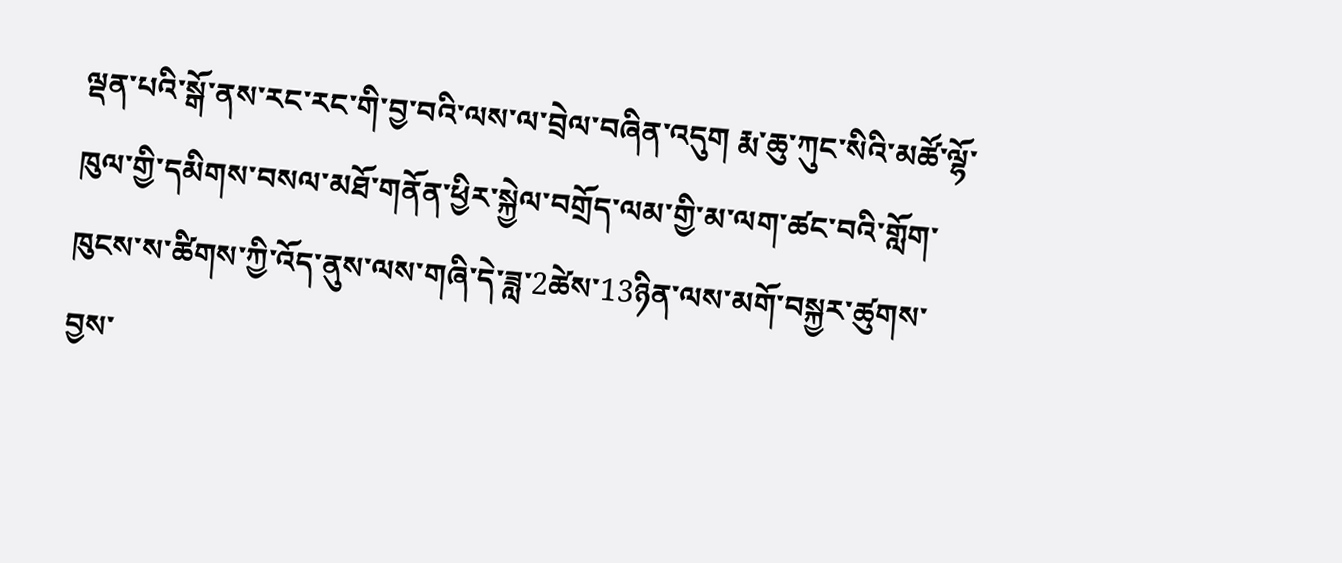ལྡན་པའི་སྒོ་ནས་རང་རང་གི་བྱ་བའི་ལས་ལ་བྲེལ་བཞིན་འདུག རྨ་ཆུ་ཀུང་སིའི་མཚོ་ལྷོ་ཁུལ་གྱི་དམིགས་བསལ་མཐོ་གནོན་ཕྱིར་སྐྱེལ་བགྲོད་ལམ་གྱི་མ་ལག་ཚང་བའི་གློག་ཁུངས་ས་ཚིགས་ཀྱི་འོད་ནུས་ལས་གཞི་དེ་ཟླ་2ཚེས་13ཉིན་ལས་མགོ་བསྐྱར་ཚུགས་བྱས་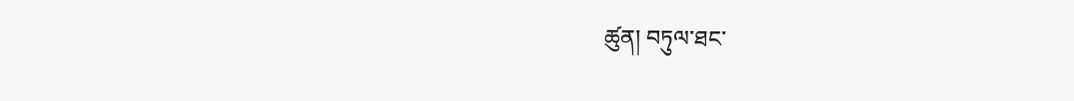ཚུན། བཏུལ་ཐང་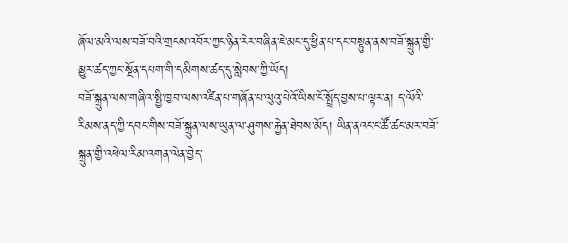ཞོལ་མའི་ལས་བཟོ་བའི་གྲངས་འབོར་ཀྱང་ཉིན་རེར་བཞིན་ཇེ་མང་དུ་ཕྱིན་པ་དང་བསྟུན་ནས་བཟོ་སྐྲུན་གྱི་མྱུར་ཚད་ཀྱང་སྔོན་དཔག་གི་དམིགས་ཚད་དུ་སླེབས་ཀྱི་ཡོད།
བཟོ་སྐྲུན་ལས་གཞིའ་སྤྱི་ཁྱབ་ལས་འཛིན་པ་གཞོན་པ་ལུའུ་པེའོ་ཡིས་ངོ་སྤྲོད་བྱས་པ་ལྟར་ན། ད་ལོའི་རིམས་ནད་ཀྱི་དབང་གིས་བཟོ་སྐྲུན་ལས་ཡུན་ལ་ཤུགས་རྐྱེན་ཐེབས་མོད། ཡིན་ནའང་ང་ཚོ་ཚང་མར་བཟོ་སྐྲུན་གྱི་འཕེལ་རིམ་འགན་ལེན་བྱེད་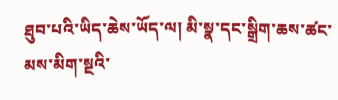ཐུབ་པའི་ཡིད་ཆེས་ཡོད་ལ། མི་སྣ་དང་སྒྲིག་ཆས་ཚང་མས་མིག་སྔའི་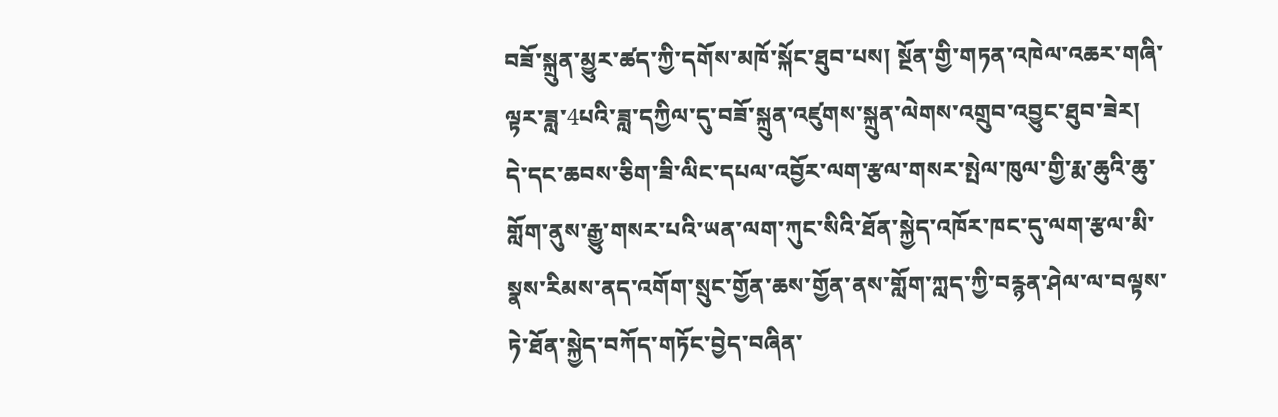བཟོ་སྐྲུན་མྱུར་ཚད་ཀྱི་དགོས་མཁོ་སྐོང་ཐུབ་པས། སྔོན་གྱི་གཏན་འཁེལ་འཆར་གཞི་ལྟར་ཟླ་4པའི་ཟླ་དཀྱིལ་དུ་བཟོ་སྐྲུན་འཛུགས་སྐྲུན་ལེགས་འགྲུབ་འབྱུང་ཐུབ་ཟེར།
དེ་དང་ཆབས་ཅིག་ཟི་ལིང་དཔལ་འབྱོར་ལག་རྩལ་གསར་སྤེལ་ཁུལ་གྱི་རྨ་ཆུའི་ཆུ་གློག་ནུས་རྒྱུ་གསར་པའི་ཡན་ལག་ཀུང་སིའི་ཐོན་སྐྱེད་འཁོར་ཁང་དུ་ལག་རྩལ་མི་སྣས་རིམས་ནད་འགོག་སྲུང་གྱོན་ཆས་གྱོན་ནས་གློག་ཀླད་ཀྱི་བརྙན་ཤེལ་ལ་བལྟས་ཏེ་ཐོན་སྐྱེད་བཀོད་གཏོང་བྱེད་བཞིན་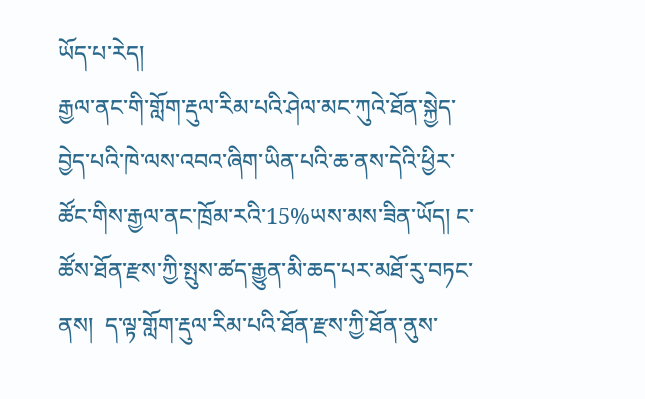ཡོད་པ་རེད།
རྒྱལ་ནང་གི་གློག་རྡུལ་རིམ་པའི་ཤེལ་མང་ཀུའེ་ཐོན་སྐྱེད་བྱེད་པའི་ཁེ་ལས་འབའ་ཞིག་ཡིན་པའི་ཆ་ནས་དེའི་ཕྱིར་ཚོང་གིས་རྒྱལ་ནང་ཁྲོམ་རའི་15%ཡས་མས་ཟིན་ཡོད། ང་ཚོས་ཐོན་རྫས་ཀྱི་སྤུས་ཚད་རྒྱུན་མི་ཆད་པར་མཐོ་རུ་བཏང་ནས།  ད་ལྟ་གློག་རྡུལ་རིམ་པའི་ཐོན་རྫས་ཀྱི་ཐོན་ནུས་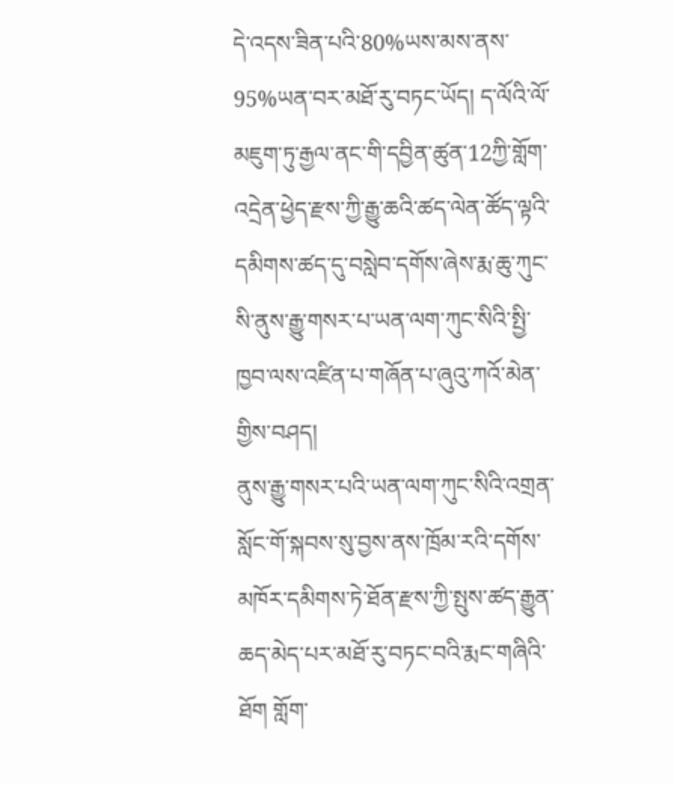དེ་འདས་ཟིན་པའི་80%ཡས་མས་ནས་95%ཡན་བར་མཐོ་རུ་བཏང་ཡོད། ད་ལོའི་ལོ་མཇུག་ཏུ་རྒྱལ་ནང་གི་དབྱིན་ཚུན་12ཀྱི་གློག་འདྲེན་ཕྱེད་རྫས་ཀྱི་རྒྱུ་ཆའི་ཚད་ལེན་ཚོད་ལྟའི་དམིགས་ཚད་དུ་བསླེབ་དགོས་ཞེས་རྨ་ཆུ་ཀུང་སི་ནུས་རྒྱུ་གསར་པ་ཡན་ལག་ཀུང་སིའི་སྤྱི་ཁྱབ་ལས་འཛིན་པ་གཞོན་པ་ཞུའུ་ཀའོ་མེན་གྱིས་བཤད།
ནུས་རྒྱུ་གསར་པའི་ཡན་ལག་ཀུང་སིའི་འགྲན་སློང་གོ་སྐབས་སུ་བྱས་ནས་ཁྲོམ་རའི་དགོས་མཁོར་དམིགས་ཏེ་ཐོན་རྫས་ཀྱི་སྤུས་ཚད་རྒྱུན་ཆད་མེད་པར་མཐོ་རུ་བཏང་བའི་རྨང་གཞིའི་ཐོག གློག་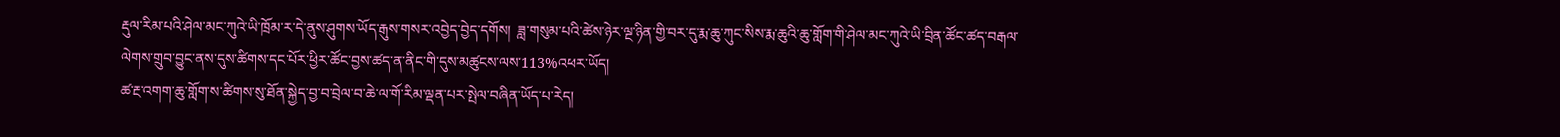རྡུལ་རིམ་པའི་ཤེལ་མང་ཀུའེ་ཡི་ཁྲོམ་ར་དེ་ནུས་ཤུགས་ཡོད་རྒུས་གསར་འབྱེད་བྱེད་དགོས།  ཟླ་གསུམ་པའི་ཚེས་ཉེར་ལྔ་ཉིན་གྱི་བར་དུ་རྨ་ཆུ་ཀུང་སིས་རྨ་ཆུའི་ཆུ་གློག་གི་ཤེལ་མང་ཀུའེ་ཡི་བྲིན་ཚོང་ཚད་བརྒལ་ལེགས་གྲུབ་བྱུང་ནས་དུས་ཚིགས་དང་པོར་ཕྱིར་ཚོང་བྱས་ཚད་ན་ནིང་གི་དུས་མཚུངས་ལས་113%འཕར་ཡོད།
ཚ་རྔ་འགག་ཆུ་གློག་ས་ཚིགས་སུ་ཐོན་སྐྱེད་བྱ་བ་བྲེལ་བ་ཆེ་ལ་གོ་རིམ་ལྡན་པར་སྤེལ་བཞིན་ཡོད་པ་རེད།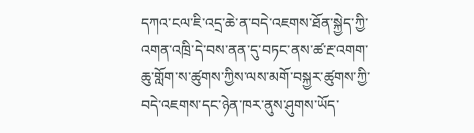དཀའ་ངལ་ཇི་འདྲ་ཆེ་ན་བདེ་འཇགས་ཐོན་སྐྱེད་ཀྱི་འགན་འཁྲི་དེ་བས་ནན་དུ་བཏང་ནས་ཚ་རྔ་འགག་ཆུ་གློག་ས་ཚུགས་ཀྱིས་ལས་མགོ་བསྐྱར་ཚུགས་ཀྱི་བདེ་འཇགས་དང་ཉེན་ཁར་ནུས་ཤུགས་ཡོད་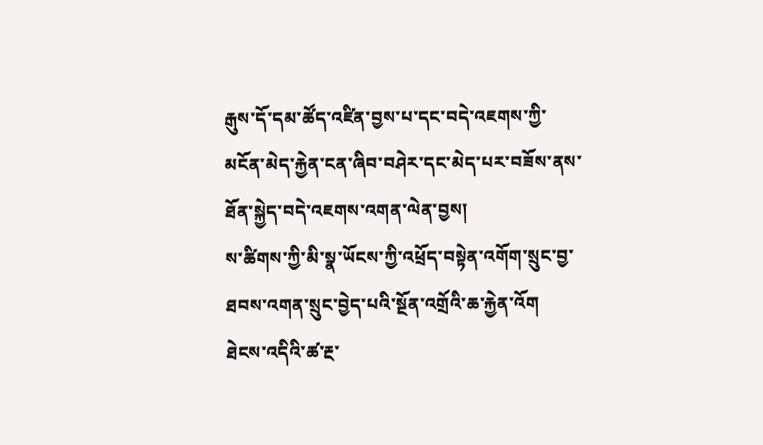རྒུས་དོ་དམ་ཚོད་འཛིན་བྱས་པ་དང་བདེ་འཇགས་ཀྱི་མངོན་མེད་རྐྱེན་ངན་ཞིབ་བཤེར་དང་མེད་པར་བཟོས་ནས་ཐོན་སྐྱེད་བདེ་འཇགས་འགན་ལེན་བྱས།
ས་ཚིགས་ཀྱི་མི་སྣ་ཡོངས་ཀྱི་འཕྲོད་བསྟེན་འགོག་སྲུང་བྱ་ཐབས་འགན་སྲུང་བྱེད་པའི་སྔོན་འགྲོའི་ཆ་རྐྱེན་འོག  ཐེངས་འདིའི་ཚ་རྔ་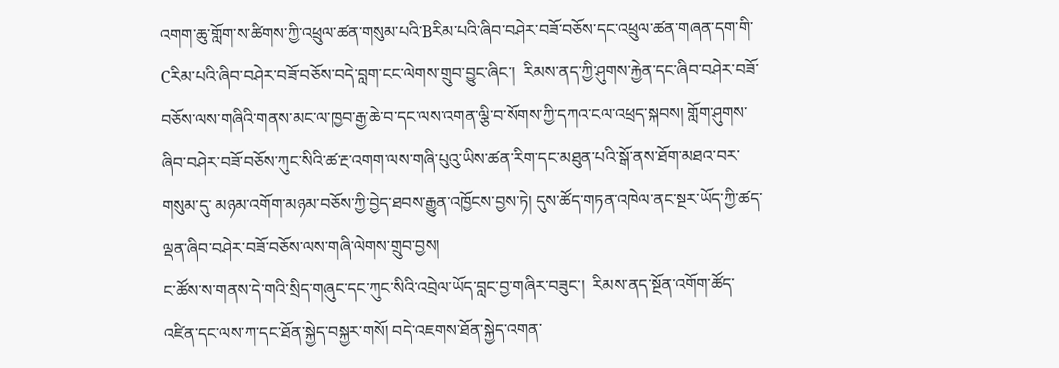འགག་ཆུ་གློག་ས་ཚིགས་ཀྱི་འཕྲུལ་ཚན་གསུམ་པའི་Bརིམ་པའི་ཞིབ་བཤེར་བཟོ་བཅོས་དང་འཕྲུལ་ཚན་གཞན་དག་གི་Cརིམ་པའི་ཞིབ་བཤེར་བཟོ་བཅོས་བདེ་བླག་ངང་ལེགས་གྲུབ་བྱུང་ཞིང་།  རིམས་ནད་ཀྱི་ཤུགས་རྐྱེན་དང་ཞིབ་བཤེར་བཟོ་བཅོས་ལས་གཞིའི་གནས་མང་ལ་ཁྱབ་རྒྱ་ཆེ་བ་དང་ལས་འགན་ལྕི་བ་སོགས་ཀྱི་དཀའ་ངལ་འཕྲད་སྐབས། གློག་ཤུགས་ཞིབ་བཤེར་བཟོ་བཅོས་ཀུང་སིའི་ཚ་རྔ་འགག་ལས་གཞི་པུའུ་ཡིས་ཚན་རིག་དང་མཐུན་པའི་སྒོ་ནས་ཐོག་མཐའ་བར་གསུམ་དུ་ མཉམ་འགོག་མཉམ་བཅོས་ཀྱི་བྱེད་ཐབས་རྒྱུན་འཁྱོངས་བྱས་ཏེ། དུས་ཚོད་གཏན་འཁེལ་ནང་སྔར་ཡོད་ཀྱི་ཚད་ལྡན་ཞིབ་བཤེར་བཟོ་བཅོས་ལས་གཞི་ལེགས་གྲུབ་བྱས།
ང་ཚོས་ས་གནས་དེ་གའི་སྲིད་གཞུང་དང་ཀུང་སིའི་འབྲེལ་ཡོད་བླང་བྱ་གཞིར་བཟུང་།  རིམས་ནད་སྔོན་འགོག་ཚོད་འཛིན་དང་ལས་ཀ་དང་ཐོན་སྐྱེད་བསྐྱར་གསོ། བདེ་འཇགས་ཐོན་སྐྱེད་འགན་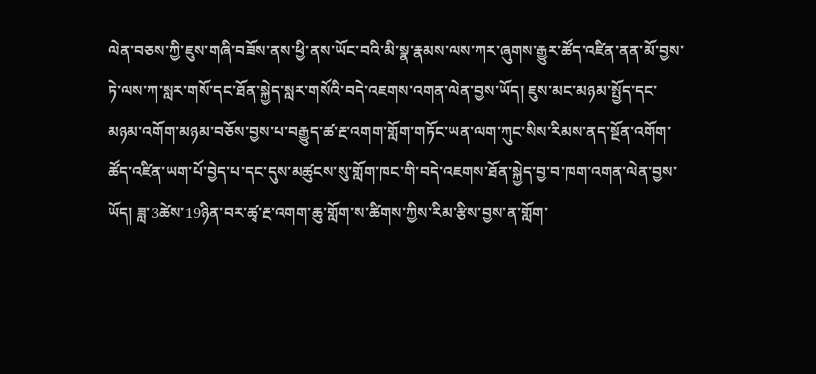ལེན་བཅས་ཀྱི་ཇུས་གཞི་བཟོས་ནས་ཕྱི་ནས་ཡོང་བའི་མི་སྣ་རྣམས་ལས་ཀར་ཞུགས་རྒྱུར་ཚོད་འཛིན་ནན་མོ་བྱས་ཏེ་ལས་ཀ་སླར་གསོ་དང་ཐོན་སྐྱེད་སླར་གསོའི་བདེ་འཇགས་འགན་ལེན་བྱས་ཡོད། ཇུས་མང་མཉམ་སྤྱོད་དང་མཉམ་འགོག་མཉམ་བཅོས་བྱས་པ་བརྒྱུད་ཚ་རྔ་འགག་གློག་གཏོང་ཡན་ལག་ཀུང་སིས་རིམས་ནད་སྔོན་འགོག་ཚོད་འཛིན་ཡག་པོ་བྱེད་པ་དང་དུས་མཚུངས་སུ་གློག་ཁང་གི་བདེ་འཇགས་ཐོན་སྐྱེད་བྱ་བ་ཁག་འགན་ལེན་བྱས་ཡོད། ཟླ་3ཚེས་19ཉིན་བར་ཚྭ་རྔ་འགག་ཆུ་གློག་ས་ཚིགས་ཀྱིས་རིམ་རྩིས་བྱས་ན་གློག་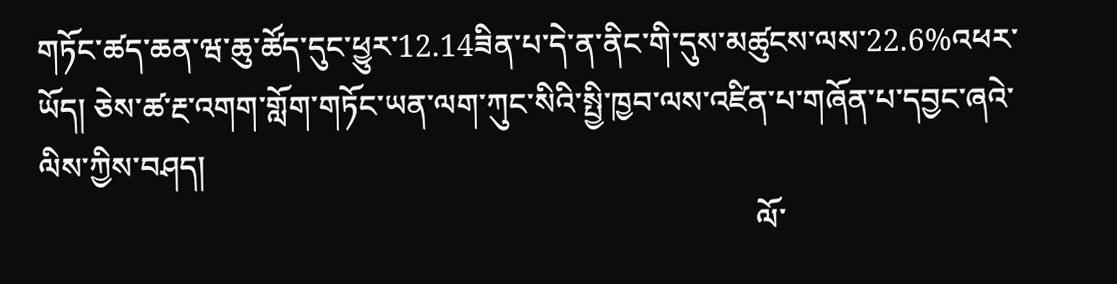གཏོང་ཚད་ཆན་ཝ་ཆུ་ཚོད་དུང་ཕྱུར་12.14ཟིན་པ་དེ་ན་ནིང་གི་དུས་མཚུངས་ལས་22.6%འཕར་ཡོད། ཅེས་ཚ་རྔ་འགག་གློག་གཏོང་ཡན་ལག་ཀུང་སིའི་སྤྱི་ཁྱབ་ལས་འཛིན་པ་གཞོན་པ་དབྱང་ཞའེ་ལིས་ཀྱིས་བཤད།
                                                                                            ལོ་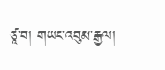ཙཱ་བ། གཡང་འབུམ་རྒྱལ།